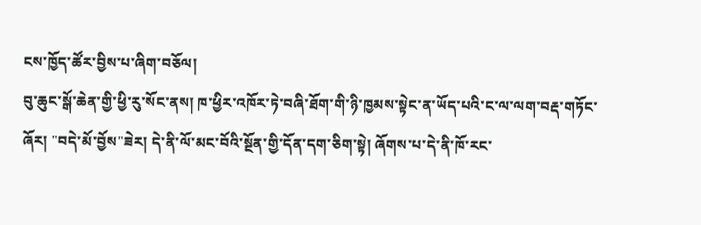ངས་ཁྱོད་ཚོར་བྱིས་པ་ཞིག་བཅོལ།
བུ་ཆུང་སྒོ་ཆེན་གྱི་ཕྱི་རུ་སོང་ནས། ཁ་ཕྱིར་འཁོར་ཏེ་བཞི་ཐོག་གི་ཉི་ཁྱམས་སྟེང་ན་ཡོད་པའི་ང་ལ་ལག་བརྡ་གཏོང་ཞོར། "བདེ་མོ་བྱོས"ཟེར། དེ་ནི་ལོ་མང་བོའི་སྔོན་གྱི་དོན་དག་ཅིག་སྟེ། ཞོགས་པ་དེ་ནི་ཁོ་རང་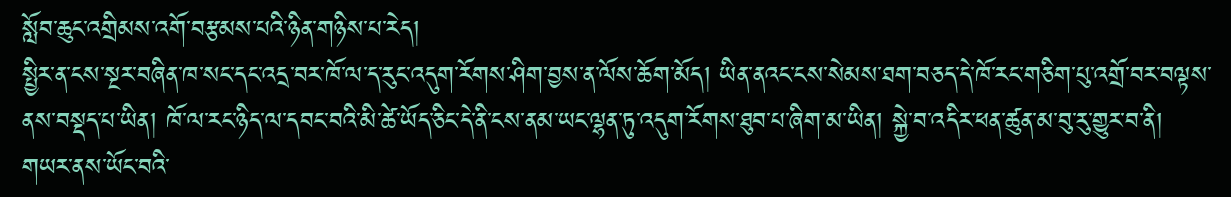སློབ་ཆུང་འགྲིམས་འགོ་བརྩམས་པའི་ཉིན་གཉིས་པ་རེད།
སྤྱིར་ན་ངས་སྔར་བཞིན་ཁ་སང་དང་འདྲ་བར་ཁོ་ལ་ད་རུང་འདུག་རོགས་ཤིག་བྱས་ན་ལོས་ཆོག་མོད། ཡིན་ནའང་ངས་སེམས་ཐག་བཅད་དེ་ཁོ་རང་གཅིག་པུ་འགྲོ་བར་བལྟས་ནས་བསྡད་པ་ཡིན། ཁོ་ལ་རང་ཉིད་ལ་དབང་བའི་མི་ཚེ་ཡོད་ཅིང་དེ་ནི་ངས་ནམ་ཡང་ལྷན་ཏུ་འདུག་རོགས་ཐུབ་པ་ཞིག་མ་ཡིན། སྐྱེ་བ་འདིར་ཕན་ཚུན་མ་བུ་རུ་གྱུར་བ་ནི། གཡར་ནས་ཡོང་བའི་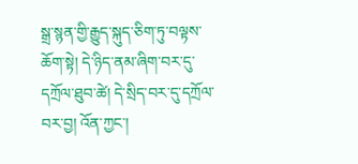སྒྲ་སྙན་གྱི་རྒྱུད་སྐུད་ཅིག་ཏུ་བལྟས་ཆོག་སྟེ། དེ་ཉིད་ནམ་ཞིག་བར་དུ་དཀྲོལ་ཐུབ་ཚེ། དེ་སྲིད་བར་དུ་དཀྲོལ་བར་བྱ། འོན་ཀྱང་།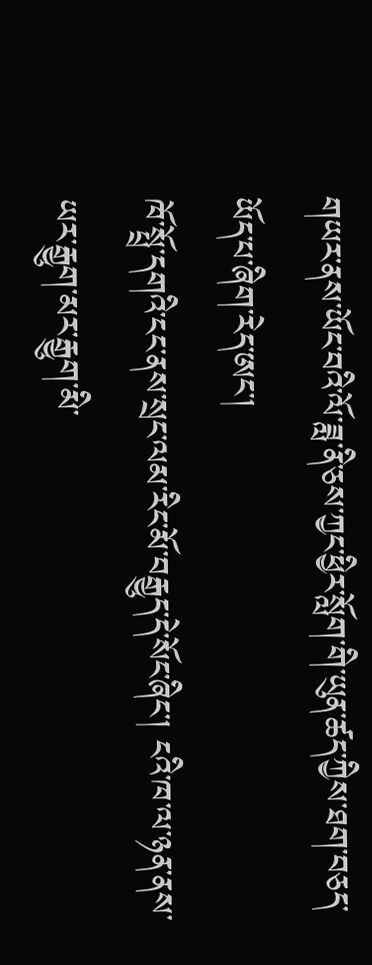གཡར་ནས་ཡོང་བའི་ལོ་ཟླ་ནི་ཅས་ཀྱང་ཕྱིར་སློག་གི་ཡུན་ཚད་ཀྱིས་ཐག་བཅད་ཡོད་པ་ཞིག་རེད་ཨང་།
ཁོ་སྤྲོ་དགའི་ངང་ནས་སྲང་ལམ་རིང་མོ་བརྒྱུད་དེ་སོང་ཞིང་། ངའི་ཁ་ལ་ཉན་ནས་ཡར་རྒྱུག་མར་རྒྱུག་མི་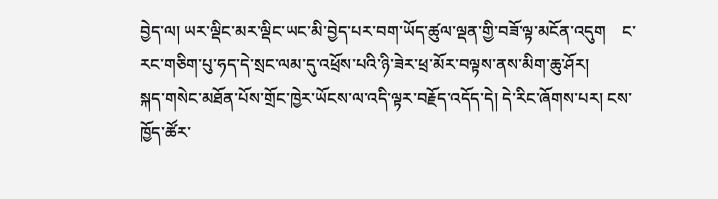བྱེད་ལ། ཡར་ལྡིང་མར་ལྡིང་ཡང་མི་བྱེད་པར་བག་ཡོད་ཚུལ་ལྡན་གྱི་བཟོ་ལྟ་མངོན་འདུག    ང་རང་གཅིག་པུ་ཧད་དེ་སྲང་ལམ་དུ་འཕྲོས་པའི་ཉི་ཟེར་ཕྲ་མོར་བལྟས་ནས་མིག་ཆུ་ཤོར།
སྐད་གསེང་མཐོན་པོས་གྲོང་ཁྱེར་ཡོངས་ལ་འདི་ལྟར་བརྗོད་འདོད་དེ། དེ་རིང་ཞོགས་པར། ངས་ཁྱོད་ཚོར་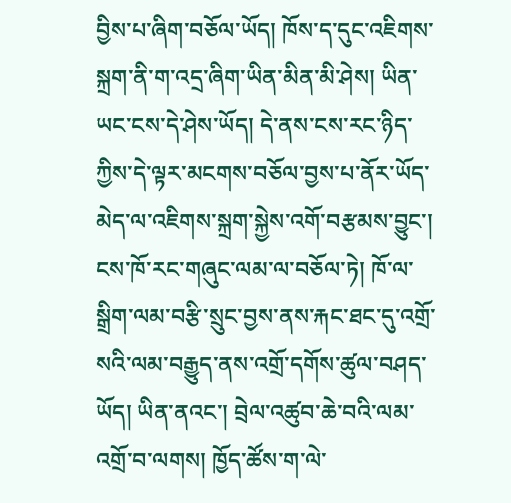བྱིས་པ་ཞིག་བཅོལ་ཡོད། ཁོས་ད་དུང་འཇིགས་སྐྲག་ནི་ག་འདྲ་ཞིག་ཡིན་མིན་མི་ཤེས། ཡིན་ཡང་ངས་དེ་ཤེས་ཡོད། དེ་ནས་ངས་རང་ཉིད་ཀྱིས་དེ་ལྟར་མངགས་བཅོལ་བྱས་པ་ནོར་ཡོད་མེད་ལ་འཇིགས་སྐྲག་སྐྱེས་འགོ་བརྩམས་བྱུང་།
ངས་ཁོ་རང་གཞུང་ལམ་ལ་བཅོལ་ཏེ། ཁོ་ལ་སྒྲིག་ལམ་བརྩི་སྲུང་བྱས་ནས་རྐང་ཐང་དུ་འགྲོ་སའི་ལམ་བརྒྱུད་ནས་འགྲོ་དགོས་ཚུལ་བཤད་ཡོད། ཡིན་ནའང་། བྲེལ་འཚུབ་ཆེ་བའི་ལམ་འགྲོ་བ་ལགས། ཁྱོད་ཚོས་ག་ལེ་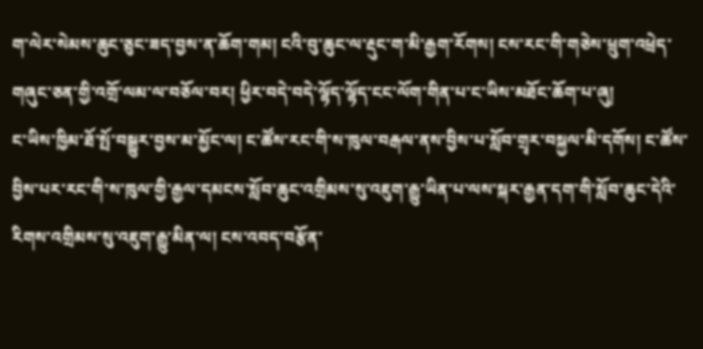ག་ལེར་སེམས་ཆུང་ཅུང་ཟད་བྱས་ན་ཆོག་གམ། ངའི་བུ་ཆུང་ལ་རྡུང་ག་མི་རྒྱག་རོགས། ངས་རང་གི་གཅེས་ཕྲུག་འཕྲེད་གཞུང་ཅན་གྱི་འགྲོ་ལམ་ལ་བཅོལ་བར། ཕྱིར་བདེ་བདེ་ལྷོད་ལྷོད་ངང་ལོག་གིན་པ་ང་ཡིས་མཐོང་ཆོག་པ་ཞུ།
ང་ཡིས་ཁྱིམ་ཐོ་སྤོ་བསྒྱུར་བྱས་མ་མྱོང་ལ། ང་ཚོས་རང་གི་ས་ཁུལ་བརྒལ་ནས་བྱིས་པ་སློབ་གྲྭར་བསྐྱལ་མི་དགོས། ང་ཚོས་བྱིས་པར་རང་གི་ས་ཁུལ་གྱི་རྒྱལ་དམངས་སློབ་ཆུང་འགྲིམས་སུ་འཇུག་རྒྱུ་ཡིན་པ་ལས་སྐར་རྒྱན་དག་གི་སློབ་ཆུང་དེའི་རིགས་འགྲིམས་སུ་འཇུག་རྒྱུ་མིན་ལ། ངས་འབད་བརྩོན་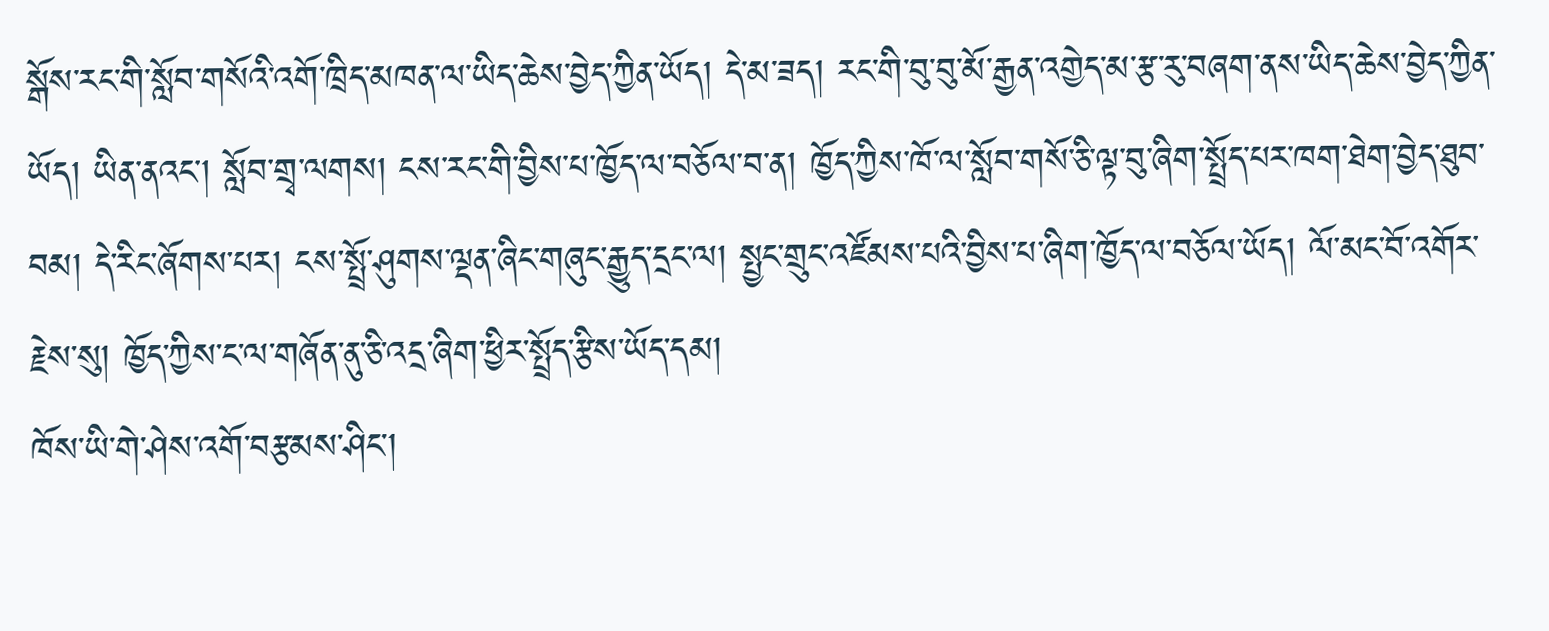སྒོས་རང་གི་སློབ་གསོའི་འགོ་ཁྲིད་མཁན་ལ་ཡིད་ཆེས་བྱེད་ཀྱིན་ཡོད། དེ་མ་ཟད། རང་གི་བུ་བུ་མོ་རྒྱན་འགྱེད་མ་རྩ་རུ་བཞག་ནས་ཡིད་ཆེས་བྱེད་ཀྱིན་ཡོད། ཡིན་ནའང་། སློབ་གྲྭ་ལགས། ངས་རང་གི་བྱིས་པ་ཁྱོད་ལ་བཅོལ་བ་ན། ཁྱོད་ཀྱིས་ཁོ་ལ་སློབ་གསོ་ཅི་ལྟ་བུ་ཞིག་སྤྲོད་པར་ཁག་ཐེག་བྱེད་ཐུབ་བམ། དེ་རིང་ཞོགས་པར། ངས་སྤྲོ་ཤུགས་ལྡན་ཞིང་གཞུང་རྒྱུད་དྲང་ལ། སྤྱང་གྲུང་འཛོམས་པའི་བྱིས་པ་ཞིག་ཁྱོད་ལ་བཅོལ་ཡོད། ལོ་མང་བོ་འགོར་རྗེས་སུ། ཁྱོད་ཀྱིས་ང་ལ་གཞོན་ནུ་ཅི་འདྲ་ཞིག་ཕྱིར་སྤྲོད་རྩིས་ཡོད་དམ།
ཁོས་ཡི་གེ་ཤེས་འགོ་བརྩམས་ཤིང་།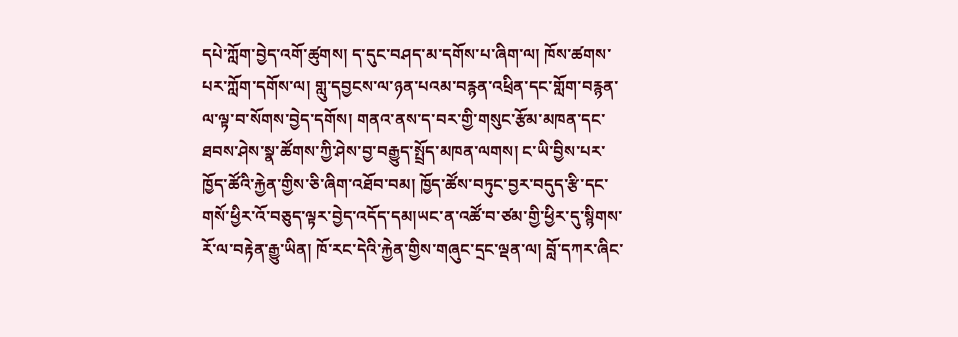དཔེ་ཀློག་བྱེད་འགོ་ཚུགས། ད་དུང་བཤད་མ་དགོས་པ་ཞིག་ལ། ཁོས་ཚགས་པར་ཀློག་དགོས་ལ། གླུ་དབྱངས་ལ་ཉན་པའམ་བརྙན་འཕྲིན་དང་གློག་བརྙན་ལ་ལྟ་བ་སོགས་བྱེད་དགོས། གནའ་ནས་ད་བར་གྱི་གསུང་རྩོམ་མཁན་དང་ཐབས་ཤེས་སྣ་ཚོགས་ཀྱི་ཤེས་བྱ་བརྒྱུད་སྤྲོད་མཁན་ལགས། ང་ཡི་བྱིས་པར་ཁྱོད་ཚོའི་རྐྱེན་གྱིས་ཅི་ཞིག་འཐོབ་བམ། ཁྱོད་ཚོས་བཏུང་བྱར་བདུད་རྩི་དང་གསོ་ཕྱིར་འོ་བཅུད་ལྟར་བྱེད་འདོད་དམ།ཡང་ན་འཚོ་བ་ཙམ་གྱི་ཕྱིར་དུ་སྙིགས་རོ་ལ་བརྟེན་རྒྱུ་ཡིན། ཁོ་རང་དེའི་རྐྱེན་གྱིས་གཞུང་དྲང་ལྡན་ལ། བློ་དཀར་ཞིང་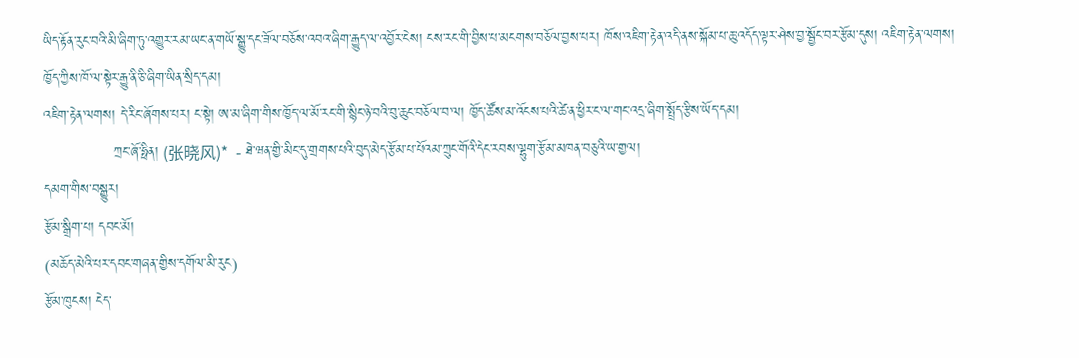ཡིད་རྟོན་རུང་བའི་མི་ཞིག་ཏུ་འགྱུར་རམ་ཡང་ན་གཡོ་སྒྱུ་དང་ཟོལ་བཅོས་འབའ་ཞིག་རྒྱུད་ལ་འབྱོར་ངེས། ངས་རང་གི་བྱིས་པ་མངགས་བཅོལ་བྱས་པར། ཁོས་འཇིག་རྟེན་འདི་ནས་སྐོམ་པ་ཆུ་འདོད་ལྟར་ཤེས་བྱ་སྦྱོང་བར་རྩོམ་དུས། འཇིག་རྟེན་ལགས། ཁྱོད་ཀྱིས་ཁོ་ལ་སྟེར་རྒྱུ་ནི་ཅི་ཞིག་ཡིན་སྲིད་དམ།
འཇིག་རྟེན་ལགས། དེ་རིང་ཞོགས་པར། ང་སྟེ། ཨ་མ་ཞིག་གིས་ཁྱོད་ལ་མོ་རང་གི་སྙིང་ཉེ་བའི་བུ་ཆུང་བཅོལ་བ་ལ། ཁྱོད་ཚོས་མ་འོངས་པའི་ཚེ་ན་ཕྱིར་ང་ལ་གང་འདྲ་ཞིག་སྤྲོད་རྩིས་ཡོད་དམ།
               ཀྲང་ཞོ་ཧྥིན། (张晓风)*  - ཐེ་ཝན་གྱི་མིང་དུ་གྲགས་པའི་བུད་མེད་རྩོམ་པ་པོའམ་ཀྲུང་གོའི་དེང་རབས་ལྷུག་རྩོམ་མཁན་བཅུའི་ཡ་གྱལ།
དམག་གིས་བསྒྱུར།
རྩོམ་སྒྲིག་པ། དབང་མོ།
(མཆོད་མེའི་པར་དབང་གཞན་གྱིས་དགོལ་མི་རུང)
རྩོམ་ཁུངས། ངེད་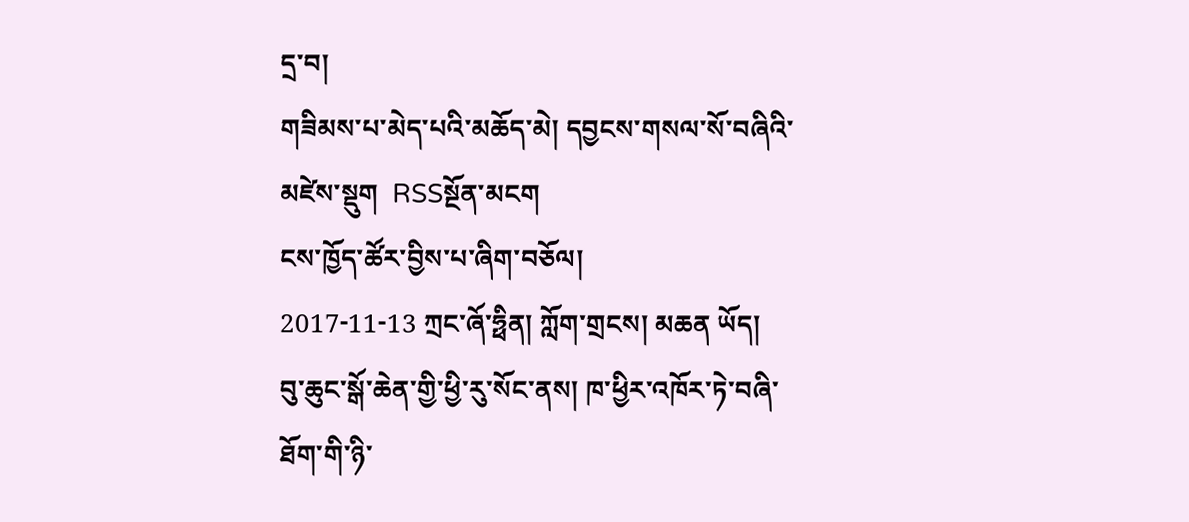དྲ་བ།
གཟིམས་པ་མེད་པའི་མཆོད་མེ། དབྱངས་གསལ་སོ་བཞིའི་མཛེས་སྡུག  RSSསྔོན་མངག
ངས་ཁྱོད་ཚོར་བྱིས་པ་ཞིག་བཅོལ།
2017-11-13 ཀྲང་ཞོ་ཧྥིན། ཀློག་གྲངས། མཆན ཡོད།
བུ་ཆུང་སྒོ་ཆེན་གྱི་ཕྱི་རུ་སོང་ནས། ཁ་ཕྱིར་འཁོར་ཏེ་བཞི་ཐོག་གི་ཉི་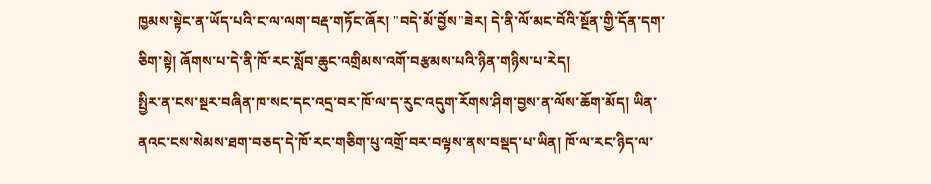ཁྱམས་སྟེང་ན་ཡོད་པའི་ང་ལ་ལག་བརྡ་གཏོང་ཞོར། "བདེ་མོ་བྱོས"ཟེར། དེ་ནི་ལོ་མང་བོའི་སྔོན་གྱི་དོན་དག་ཅིག་སྟེ། ཞོགས་པ་དེ་ནི་ཁོ་རང་སློབ་ཆུང་འགྲིམས་འགོ་བརྩམས་པའི་ཉིན་གཉིས་པ་རེད།
སྤྱིར་ན་ངས་སྔར་བཞིན་ཁ་སང་དང་འདྲ་བར་ཁོ་ལ་ད་རུང་འདུག་རོགས་ཤིག་བྱས་ན་ལོས་ཆོག་མོད། ཡིན་ནའང་ངས་སེམས་ཐག་བཅད་དེ་ཁོ་རང་གཅིག་པུ་འགྲོ་བར་བལྟས་ནས་བསྡད་པ་ཡིན། ཁོ་ལ་རང་ཉིད་ལ་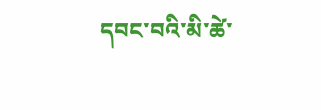དབང་བའི་མི་ཚེ་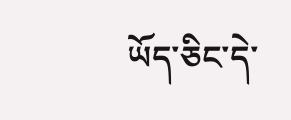ཡོད་ཅིང་དེ་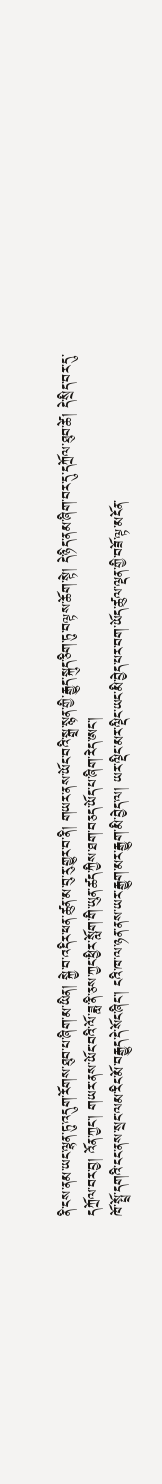ནི་ངས་ནམ་ཡང་ལྷན་ཏུ་འདུག་རོགས་ཐུབ་པ་ཞིག་མ་ཡིན། སྐྱེ་བ་འདིར་ཕན་ཚུན་མ་བུ་རུ་གྱུར་བ་ནི། གཡར་ནས་ཡོང་བའི་སྒྲ་སྙན་གྱི་རྒྱུད་སྐུད་ཅིག་ཏུ་བལྟས་ཆོག་སྟེ། དེ་ཉིད་ནམ་ཞིག་བར་དུ་དཀྲོལ་ཐུབ་ཚེ། དེ་སྲིད་བར་དུ་དཀྲོལ་བར་བྱ། འོན་ཀྱང་། གཡར་ནས་ཡོང་བའི་ལོ་ཟླ་ནི་ཅས་ཀྱང་ཕྱིར་སློག་གི་ཡུན་ཚད་ཀྱིས་ཐག་བཅད་ཡོད་པ་ཞིག་རེད་ཨང་།
ཁོ་སྤྲོ་དགའི་ངང་ནས་སྲང་ལམ་རིང་མོ་བརྒྱུད་དེ་སོང་ཞིང་། ངའི་ཁ་ལ་ཉན་ནས་ཡར་རྒྱུག་མར་རྒྱུག་མི་བྱེད་ལ། ཡར་ལྡིང་མར་ལྡིང་ཡང་མི་བྱེད་པར་བག་ཡོད་ཚུལ་ལྡན་གྱི་བཟོ་ལྟ་མངོན་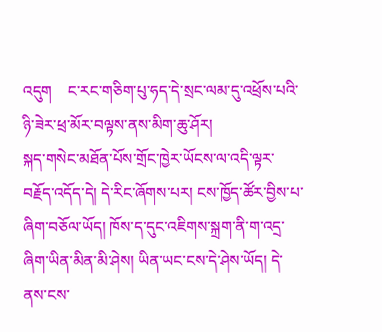འདུག    ང་རང་གཅིག་པུ་ཧད་དེ་སྲང་ལམ་དུ་འཕྲོས་པའི་ཉི་ཟེར་ཕྲ་མོར་བལྟས་ནས་མིག་ཆུ་ཤོར།
སྐད་གསེང་མཐོན་པོས་གྲོང་ཁྱེར་ཡོངས་ལ་འདི་ལྟར་བརྗོད་འདོད་དེ། དེ་རིང་ཞོགས་པར། ངས་ཁྱོད་ཚོར་བྱིས་པ་ཞིག་བཅོལ་ཡོད། ཁོས་ད་དུང་འཇིགས་སྐྲག་ནི་ག་འདྲ་ཞིག་ཡིན་མིན་མི་ཤེས། ཡིན་ཡང་ངས་དེ་ཤེས་ཡོད། དེ་ནས་ངས་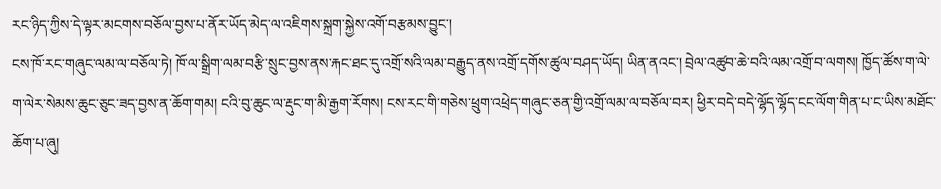རང་ཉིད་ཀྱིས་དེ་ལྟར་མངགས་བཅོལ་བྱས་པ་ནོར་ཡོད་མེད་ལ་འཇིགས་སྐྲག་སྐྱེས་འགོ་བརྩམས་བྱུང་།
ངས་ཁོ་རང་གཞུང་ལམ་ལ་བཅོལ་ཏེ། ཁོ་ལ་སྒྲིག་ལམ་བརྩི་སྲུང་བྱས་ནས་རྐང་ཐང་དུ་འགྲོ་སའི་ལམ་བརྒྱུད་ནས་འགྲོ་དགོས་ཚུལ་བཤད་ཡོད། ཡིན་ནའང་། བྲེལ་འཚུབ་ཆེ་བའི་ལམ་འགྲོ་བ་ལགས། ཁྱོད་ཚོས་ག་ལེ་ག་ལེར་སེམས་ཆུང་ཅུང་ཟད་བྱས་ན་ཆོག་གམ། ངའི་བུ་ཆུང་ལ་རྡུང་ག་མི་རྒྱག་རོགས། ངས་རང་གི་གཅེས་ཕྲུག་འཕྲེད་གཞུང་ཅན་གྱི་འགྲོ་ལམ་ལ་བཅོལ་བར། ཕྱིར་བདེ་བདེ་ལྷོད་ལྷོད་ངང་ལོག་གིན་པ་ང་ཡིས་མཐོང་ཆོག་པ་ཞུ།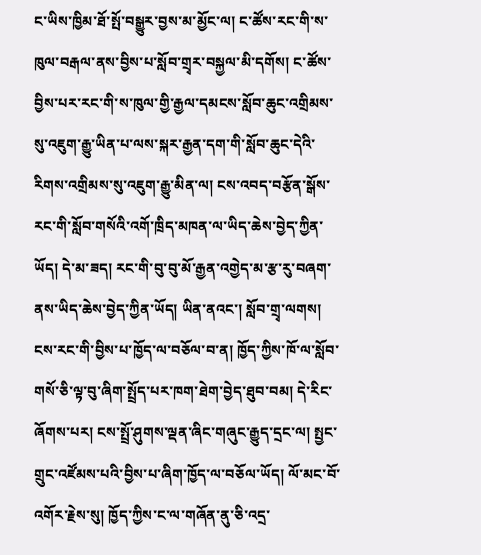ང་ཡིས་ཁྱིམ་ཐོ་སྤོ་བསྒྱུར་བྱས་མ་མྱོང་ལ། ང་ཚོས་རང་གི་ས་ཁུལ་བརྒལ་ནས་བྱིས་པ་སློབ་གྲྭར་བསྐྱལ་མི་དགོས། ང་ཚོས་བྱིས་པར་རང་གི་ས་ཁུལ་གྱི་རྒྱལ་དམངས་སློབ་ཆུང་འགྲིམས་སུ་འཇུག་རྒྱུ་ཡིན་པ་ལས་སྐར་རྒྱན་དག་གི་སློབ་ཆུང་དེའི་རིགས་འགྲིམས་སུ་འཇུག་རྒྱུ་མིན་ལ། ངས་འབད་བརྩོན་སྒོས་རང་གི་སློབ་གསོའི་འགོ་ཁྲིད་མཁན་ལ་ཡིད་ཆེས་བྱེད་ཀྱིན་ཡོད། དེ་མ་ཟད། རང་གི་བུ་བུ་མོ་རྒྱན་འགྱེད་མ་རྩ་རུ་བཞག་ནས་ཡིད་ཆེས་བྱེད་ཀྱིན་ཡོད། ཡིན་ནའང་། སློབ་གྲྭ་ལགས། ངས་རང་གི་བྱིས་པ་ཁྱོད་ལ་བཅོལ་བ་ན། ཁྱོད་ཀྱིས་ཁོ་ལ་སློབ་གསོ་ཅི་ལྟ་བུ་ཞིག་སྤྲོད་པར་ཁག་ཐེག་བྱེད་ཐུབ་བམ། དེ་རིང་ཞོགས་པར། ངས་སྤྲོ་ཤུགས་ལྡན་ཞིང་གཞུང་རྒྱུད་དྲང་ལ། སྤྱང་གྲུང་འཛོམས་པའི་བྱིས་པ་ཞིག་ཁྱོད་ལ་བཅོལ་ཡོད། ལོ་མང་བོ་འགོར་རྗེས་སུ། ཁྱོད་ཀྱིས་ང་ལ་གཞོན་ནུ་ཅི་འདྲ་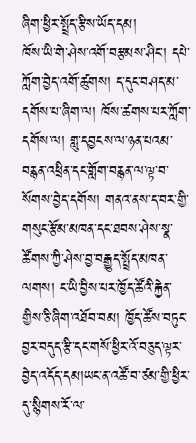ཞིག་ཕྱིར་སྤྲོད་རྩིས་ཡོད་དམ།
ཁོས་ཡི་གེ་ཤེས་འགོ་བརྩམས་ཤིང་། དཔེ་ཀློག་བྱེད་འགོ་ཚུགས། ད་དུང་བཤད་མ་དགོས་པ་ཞིག་ལ། ཁོས་ཚགས་པར་ཀློག་དགོས་ལ། གླུ་དབྱངས་ལ་ཉན་པའམ་བརྙན་འཕྲིན་དང་གློག་བརྙན་ལ་ལྟ་བ་སོགས་བྱེད་དགོས། གནའ་ནས་ད་བར་གྱི་གསུང་རྩོམ་མཁན་དང་ཐབས་ཤེས་སྣ་ཚོགས་ཀྱི་ཤེས་བྱ་བརྒྱུད་སྤྲོད་མཁན་ལགས། ང་ཡི་བྱིས་པར་ཁྱོད་ཚོའི་རྐྱེན་གྱིས་ཅི་ཞིག་འཐོབ་བམ། ཁྱོད་ཚོས་བཏུང་བྱར་བདུད་རྩི་དང་གསོ་ཕྱིར་འོ་བཅུད་ལྟར་བྱེད་འདོད་དམ།ཡང་ན་འཚོ་བ་ཙམ་གྱི་ཕྱིར་དུ་སྙིགས་རོ་ལ་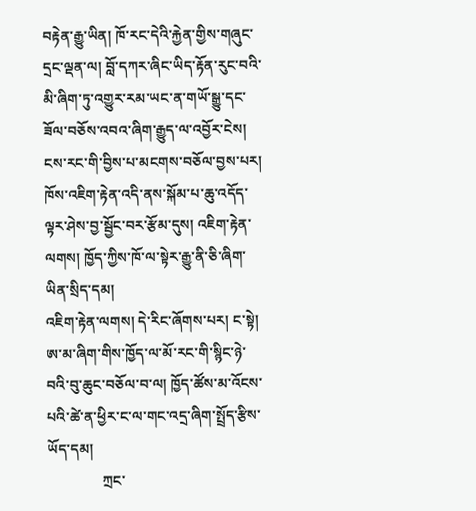བརྟེན་རྒྱུ་ཡིན། ཁོ་རང་དེའི་རྐྱེན་གྱིས་གཞུང་དྲང་ལྡན་ལ། བློ་དཀར་ཞིང་ཡིད་རྟོན་རུང་བའི་མི་ཞིག་ཏུ་འགྱུར་རམ་ཡང་ན་གཡོ་སྒྱུ་དང་ཟོལ་བཅོས་འབའ་ཞིག་རྒྱུད་ལ་འབྱོར་ངེས། ངས་རང་གི་བྱིས་པ་མངགས་བཅོལ་བྱས་པར། ཁོས་འཇིག་རྟེན་འདི་ནས་སྐོམ་པ་ཆུ་འདོད་ལྟར་ཤེས་བྱ་སྦྱོང་བར་རྩོམ་དུས། འཇིག་རྟེན་ལགས། ཁྱོད་ཀྱིས་ཁོ་ལ་སྟེར་རྒྱུ་ནི་ཅི་ཞིག་ཡིན་སྲིད་དམ།
འཇིག་རྟེན་ལགས། དེ་རིང་ཞོགས་པར། ང་སྟེ། ཨ་མ་ཞིག་གིས་ཁྱོད་ལ་མོ་རང་གི་སྙིང་ཉེ་བའི་བུ་ཆུང་བཅོལ་བ་ལ། ཁྱོད་ཚོས་མ་འོངས་པའི་ཚེ་ན་ཕྱིར་ང་ལ་གང་འདྲ་ཞིག་སྤྲོད་རྩིས་ཡོད་དམ།
               ཀྲང་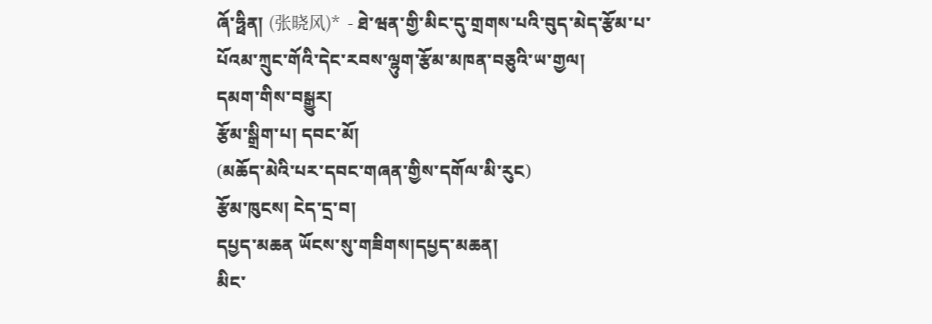ཞོ་ཧྥིན། (张晓风)*  - ཐེ་ཝན་གྱི་མིང་དུ་གྲགས་པའི་བུད་མེད་རྩོམ་པ་པོའམ་ཀྲུང་གོའི་དེང་རབས་ལྷུག་རྩོམ་མཁན་བཅུའི་ཡ་གྱལ།
དམག་གིས་བསྒྱུར།
རྩོམ་སྒྲིག་པ། དབང་མོ།
(མཆོད་མེའི་པར་དབང་གཞན་གྱིས་དགོལ་མི་རུང)
རྩོམ་ཁུངས། ངེད་དྲ་བ།
དཔྱད་མཆན ཡོངས་སུ་གཟིགས།དཔྱད་མཆན།
མིང་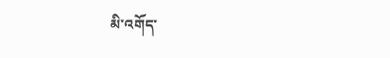མི་འགོད་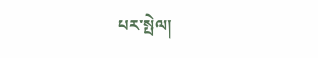པར་སྤེལ།